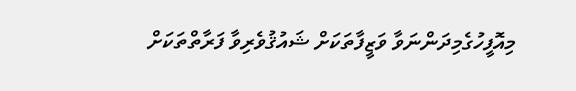މިއޮފީހުގެމިދަންނަވާ ވަޒީފާތަކަށް ޝައުޤުވެރިވާ ފަރާތްތަކަށް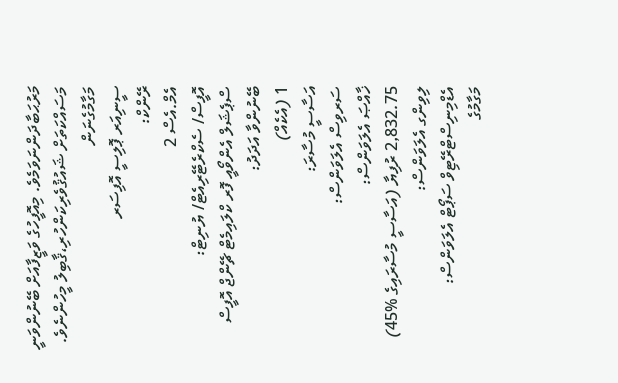މަރުޙަބާދަންނަވަމެވެ. މިއޮފީހުގެ ވަޒީފާއަށް ބޭނުންވަނީ މަސައްކަތަށް ޝައުޤުވެރިކަންހުރި،ޤާބިލު މީހުންނެވެ.
މަގާމުގެނަން
ސީނިއަރ ޕޮލިސީ އޮފިސަރ
ރޭންކް:
އެމް.އެސް 2
އޮފީސް/ ސެކްރެޓޭރިއެޓް/ ޔުނިޓް:
ސްޕެޝަލް އެންވޯއީ ފޮރ ކްލައިމެޓް ޗޭންޖް އޮފީސް
ބޭނުންވާ އަދަދު:
1 (އެކެއް)
އަސާސީ މުސާރަ:
ސަރވިސް އެލަވަންސް:
ޚާއްޞަ އެލަވަންސް:
2,832.75 ރުފިޔާ (އަސާސީ މުސާރައިގެ %45)
ލިވިންގ އެލަވަންސް:
އެޑްމިނިސްޓްރޭޓިވް ސަޕޯޓް އެލަވަންސް:
މަގާމުގެ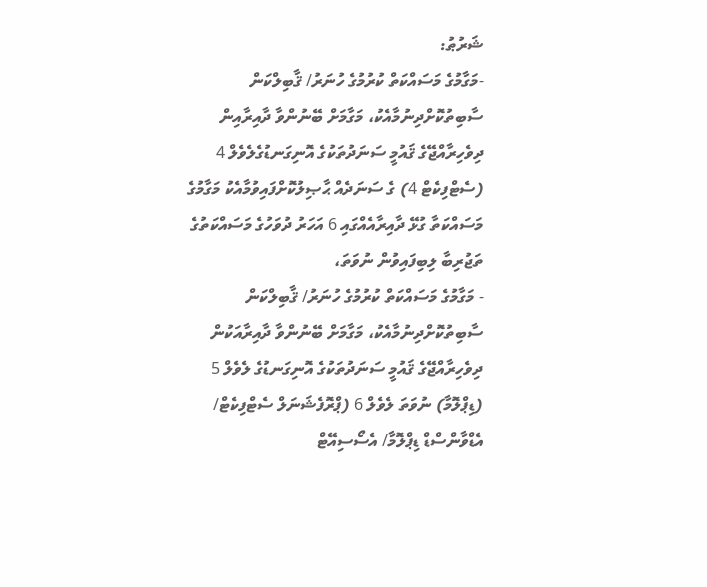ޝަރުޠު:
-މަގާމުގެ މަސައްކަތް ކުރުމުގެ ހުނަރު/ ޤާބިލްކަން ސާބިތުކޮށްދިނުމާއެކު، މަގާމަށް ބޭނުންވާ ދާއިރާއިން ދިވެހިރާއްޖޭގެ ޤައުމީ ސަނަދުތަކުގެ އޮނިގަނޑުގެލެވެލް 4 (ސެޓްފިކެޓް 4) ގެ ސަނަދެއް ޙާޞިލުކޮށްފައިވުމާއެކު މަގާމުގެ މަސައްކަތާ ގުޅޭ ދާއިރާއެއްގައި 6 އަހަރު ދުވަހުގެ މަސައްކަތުގެ ތަޖުރިބާ ލިބިފައިވުން ނުވަތަ،
- މަގާމުގެ މަސައްކަތް ކުރުމުގެ ހުނަރު/ ޤާބިލްކަން ސާބިތުކޮށްދިނުމާއެކު، މަގާމަށް ބޭނުންވާ ދާއިރާއަކުން ދިވެހިރާއްޖޭގެ ޤައުމީ ސަނަދުތަކުގެ އޮނިގަނޑުގެ ލެވެލް 5 (ޑިޕްލޮމާ) ނުވަތަ ލެވެލް 6 (ޕްރޮފެޝަނަލް ސެޓްފިކެޓް/ އެޑްވާންސްޑް ޑިޕްލޮމާ/ އެސޯސިއޭޓް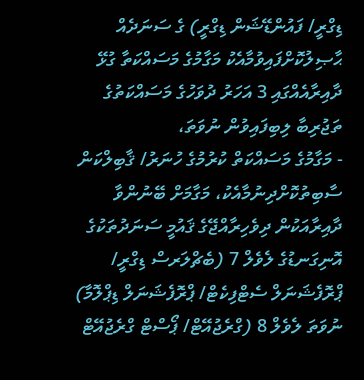ޑިގްރީ/ ފައުންޑޭޝަން ޑިގްރީ) ގެ ސަނަދެއް ޙާޞިލުކޮށްފައިވުމާއެކު މަގާމުގެ މަސައްކަތާ ގުޅޭ ދާއިރާއެއްގައި 3 އަހަރު ދުވަހުގެ މަސައްކަތުގެ ތަޖުރިބާ ލިބިފައިވުން ނުވަތަ،
- މަގާމުގެ މަސައްކަތް ކުރުމުގެ ހުނަރު/ ޤާބިލްކަން ސާބިތުކޮށްދިނުމާއެކު، މަގާމަށް ބޭނުންވާ ދާއިރާއަކުން ދިވެހިރާއްޖޭގެ ޤައުމީ ސަނަދުތަކުގެ އޮނިގަނޑުގެ ލެވެލް 7 (ބެޗްލަރސް ޑިގްރީ/ ޕްރޮފެޝަނަލް ސެޓްފިކެޓް/ ޕްރޮފެޝަނަލް ޑިޕްލޮމާ) ނުވަތަ ލެވެލް 8 (ގްރެޖުއޭޓް/ ޕޯސްޓް ގްރެޖުއޭޓް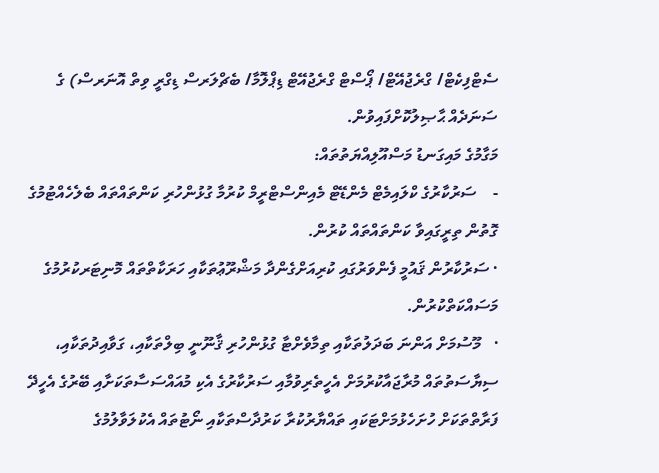ސެޓްފިކެޓް/ ގްރެޖުއޭޓް/ ޕޯސްޓް ގްރެޖުއޭޓް ޑިޕްލޮމާ/ ބެޗްލަރސް ޑިގްރީ ވިތް އޮނަރސް) ގެ ސަނަދެއް ޙާޞިލުކޮށްފައިވުން.
މަގާމުގެ މައިގަނޑު މަސްއޫލިއްޔަތުތައް:
-    ސަރުކާރުގެ ކްލައިމެޓް މެންޑޭޓް މެއިންސްޓްރީމް ކުރުމާ ގުޅުންހުރި ކަންތައްތައް ބެލެހެއްޓުމުގެ ގޮތުން ތިރީގައިވާ ކަންތައްތައް ކުރުން.
· ސަރުކާރުން ޤައުމީ ފެންވަރުގައި ކުރިއަށްގެންދާ މަޝްރޫޢުތަކާއި ހަރަކާތްތައް މޮނިޓަރކުރުމުގެ މަސައްކަތްކުރުން.
·   މޫސުމަށް އަންނަ ބަދަލުތަކާއި ތިމާވެށްޓާ ގުޅުންހުރި ޤާނޫނީ ބިލްތަކާއި، ގަވާއިދުތަކާއި، ސިޔާސަތުތައް މުރާޖައާކުރުމަށް އެހީތެރިވުމާއި ސަރުކާރުގެ އެކި މުއައްސަސާތަކަށާއި ބޭރުގެ އެހީދޭ ފަރާތްތަކަށް ހުށަހެޅުމަށްޓަކައި ތައްޔާރުކުރާ ކަރުދާސްތަކާއި ނޯޓުތައް އެކުލަވާލުމުގެ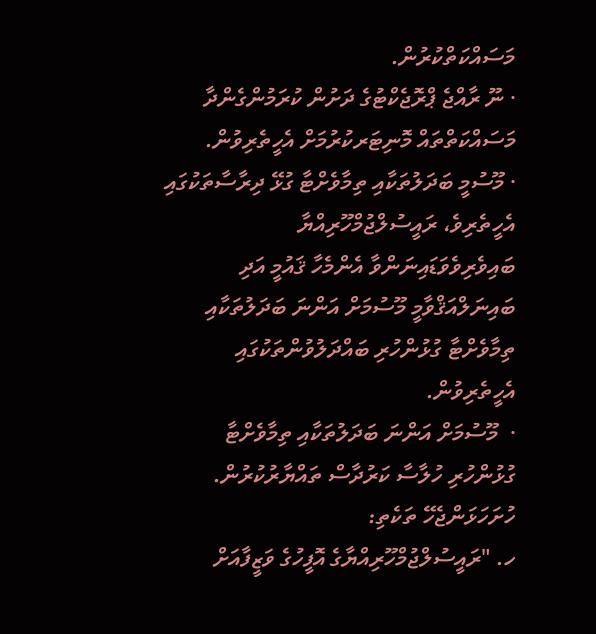މަސައްކަތްކުރުން.
· ނޫ ރާއްޖެ ޕްރޮޖެކްޓުގެ ދަށުން ކުރަމުންގެންދާ މަސައްކަތްތައް މޮނިޓަރކުރުމަށް އެހީތެރިވުން.
· މޫސުމީ ބަދަލުތަކާއި ތިމާވެށްޓާ ގުޅޭ ދިރާސާތަކުގައި އެހީތެރިވެ، ރައީސުލްޖުމްހޫރިއްޔާ ބައިވެރިވެވަޑައިނަންވާ އެންމެހާ ޤައުމީ އަދި ބައިނަލްއަޤްވާމީ މޫސުމަށް އަންނަ ބަދަލުތަކާއި ތިމާވެށްޓާ ގުޅުންހުރި ބައްދަލުވުންތަކުގައި އެހީތެރިވުން.
·  މޫސުމަށް އަންނަ ބަދަލުތަކާއި ތިމާވެށްޓާ ގުޅުންހުރި ހުލާސާ ކަރުދާސް ތައްޔާރުކުރުން.
ހުށަހަޅަންޖެހޭ ތަކެތި:
ހ. "ރައީސުލްޖުމްހޫރިއްޔާގެ އޮފީހުގެ ވަޒީފާއަށް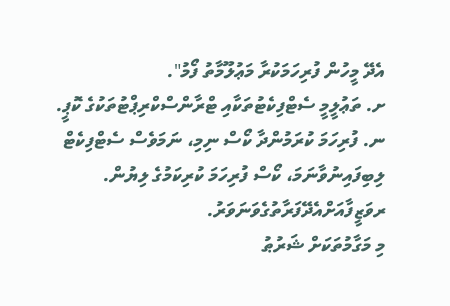އެދޭ މީހުން ފުރިހަމަކުރާ މަޢުލޫމާތު ފޯމު".
ށ. ތަޢުލީމީ ސެޓްފިކެޓުތަކާއި ޓްރާންސްކްރިޕްޓުތަކުގެ ކޮޕީ.
ނ. ފުރިހަމަ ކުރަމުންދާ ކޯސް ނިމި، ނަމަވެސް ސެޓްފިކެޓް ލިބިފައިނުވާނަމަ، ކޯސް ފުރިހަމަ ކުރިކަމުގެ ލިޔުން.
ރވަޒީފާއަށްއެދޭފަރާތުގެވަނަވަރު.
މި މަގާމުތަކަށް ޝަރުޠު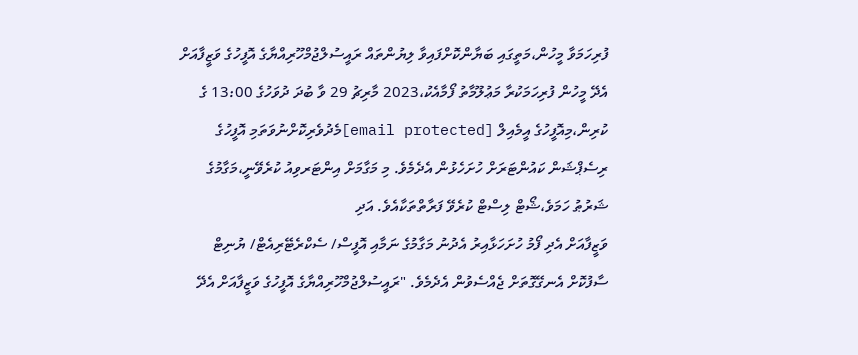ފުރިހަމަވާ މީހުން،މަތީގައި ބަޔާންކޮށްފައިވާ ލިޔުންތައް ރައީސުލްޖުމްހޫރިއްޔާގެ އޮފީހުގެ ވަޒީފާއަށް އެދޭ މީހުން ފުރިހަމަކުރާ މަޢުލޫމާތު ފޯމާއެކު،2023 މާރިޗު 29 ވާ ބުދަ ދުވަހުގެ 13:00 ގެ ކުރިން،މިއޮފީހުގެ އީމެއިލް [email protected]މެދުވެރިކޮށްނުވަތަމި އޮފީހުގެ ރިސެޕްޝަން ކައުންޓަރަށް ހުށަހެޅުން އެދެމެވެ. މި މަގާމަށް އިންޓަރވިއު ކުރެވޭނީ،މަގާމުގެ ޝަރުޠު ހަމަވެ،ޝޯޓް ލިސްޓް ކުރެވޭ ފަރާތްތަކާއެވެ. އަދި
ވަޒީފާއަށް އެދި ފޯމު ހުށަހަޅާއިރު އެދުނު މަގާމުގެ ނަމާއި އޮފީސް/ ސެކްރެޓޭރިއެޓް/ ޔުނިޓް ސާފުކޮށް އެނގޭގޮތަށް ޖެއްސެވުން އެދެމެވެ. "ރައީސުލްޖުމްހޫރިއްޔާގެ އޮފީހުގެ ވަޒީފާއަށް އެދޭ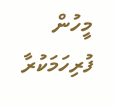މީހުން ފުރިހަމަކުރާ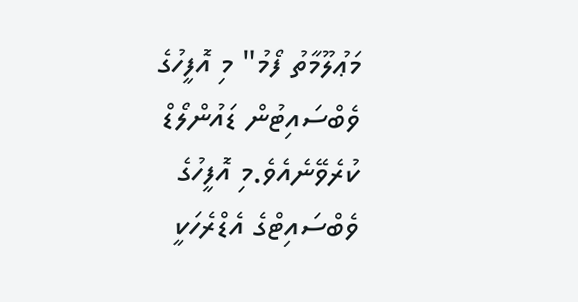މަޢުލޫމާތު ފޯމު" މި އޮފީހުގެ ވެބްސައިޓުން ޑައުންލޯޑް ކުރެވޭނެއެވެ.މި އޮފީހުގެ ވެބްސައިޓްގެ އެޑްރެހަކީ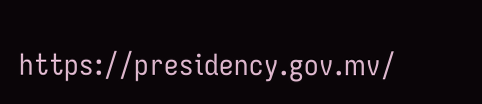https://presidency.gov.mv/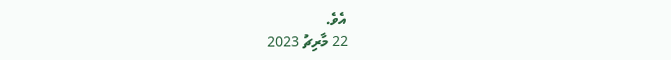އެވެ.
22 މާރިޗު 2023